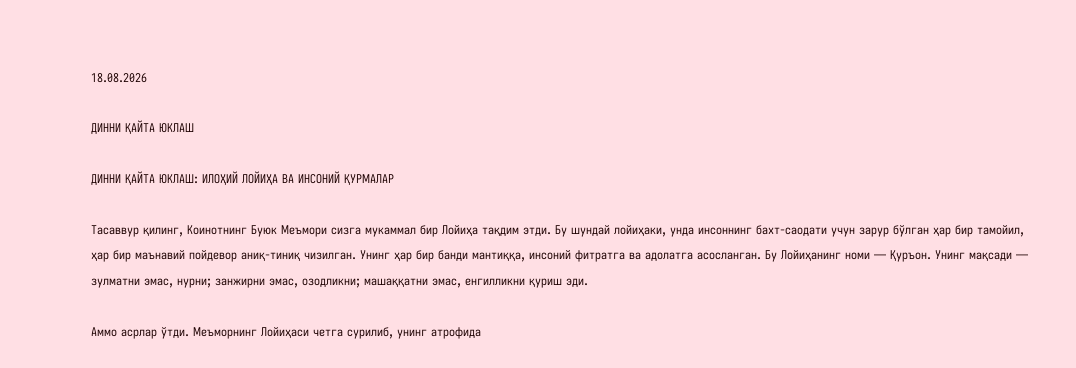18.08.2026

ДИННИ ҚАЙТА ЮКЛАШ

ДИННИ ҚАЙТА ЮКЛАШ: ИЛОҲИЙ ЛОЙИҲА ВА ИНСОНИЙ ҚУРМАЛАР

Тасаввур қилинг, Коинотнинг Буюк Меъмори сизга мукаммал бир Лойиҳа тақдим этди. Бу шундай лойиҳаки, унда инсоннинг бахт-саодати учун зарур бўлган ҳар бир тамойил, ҳар бир маънавий пойдевор аниқ-тиниқ чизилган. Унинг ҳар бир банди мантиққа, инсоний фитратга ва адолатга асосланган. Бу Лойиҳанинг номи — Қуръон. Унинг мақсади — зулматни эмас, нурни; занжирни эмас, озодликни; машаққатни эмас, енгилликни қуриш эди.

Аммо асрлар ўтди. Меъморнинг Лойиҳаси четга сурилиб, унинг атрофида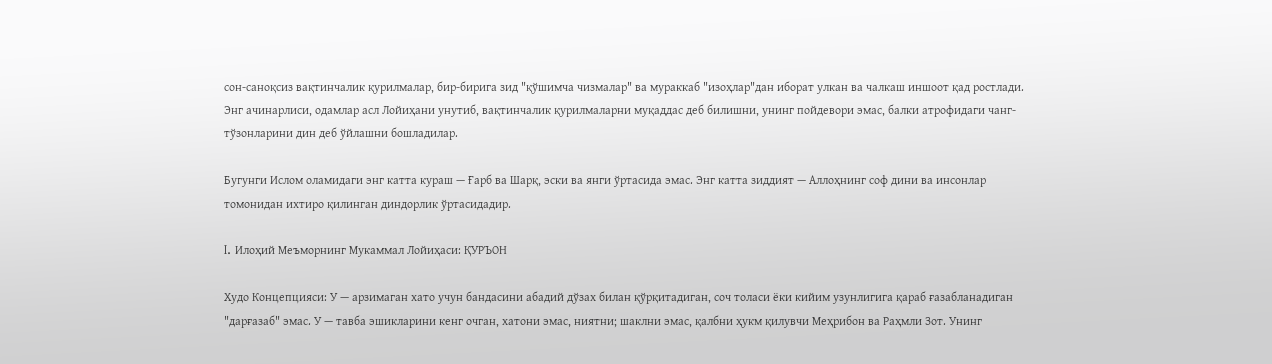сон-саноқсиз вақтинчалик қурилмалар, бир-бирига зид "қўшимча чизмалар" ва мураккаб "изоҳлар"дан иборат улкан ва чалкаш иншоот қад ростлади. Энг ачинарлиси, одамлар асл Лойиҳани унутиб, вақтинчалик қурилмаларни муқаддас деб билишни, унинг пойдевори эмас, балки атрофидаги чанг-тўзонларини дин деб ўйлашни бошладилар.

Бугунги Ислом оламидаги энг катта кураш — Ғарб ва Шарқ, эски ва янги ўртасида эмас. Энг катта зиддият — Аллоҳнинг соф дини ва инсонлар томонидан ихтиро қилинган диндорлик ўртасидадир.

I. Илоҳий Меъморнинг Мукаммал Лойиҳаси: ҚУРЪОН

Худо Концепцияси: У — арзимаган хато учун бандасини абадий дўзах билан қўрқитадиган, соч толаси ёки кийим узунлигига қараб ғазабланадиган "дарғазаб" эмас. У — тавба эшикларини кенг очган, хатони эмас, ниятни; шаклни эмас, қалбни ҳукм қилувчи Меҳрибон ва Раҳмли Зот. Унинг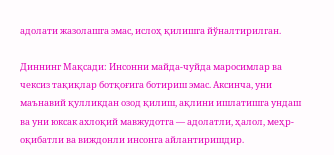адолати жазолашга эмас, ислоҳ қилишга йўналтирилган.

Диннинг Мақсади: Инсонни майда-чуйда маросимлар ва чексиз тақиқлар ботқоғига ботириш эмас. Аксинча, уни маънавий қулликдан озод қилиш, ақлини ишлатишга ундаш ва уни юксак ахлоқий мавжудотга — адолатли, ҳалол, меҳр-оқибатли ва виждонли инсонга айлантиришдир.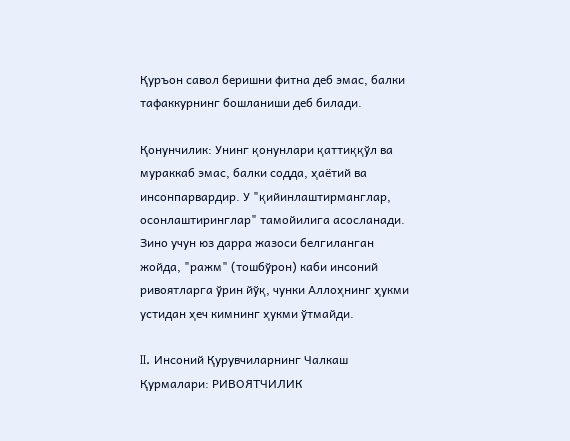Қуръон савол беришни фитна деб эмас, балки тафаккурнинг бошланиши деб билади.

Қонунчилик: Унинг қонунлари қаттиққўл ва мураккаб эмас, балки содда, ҳаётий ва инсонпарвардир. У "қийинлаштирманглар, осонлаштиринглар" тамойилига асосланади. Зино учун юз дарра жазоси белгиланган жойда, "ражм" (тошбўрон) каби инсоний ривоятларга ўрин йўқ, чунки Аллоҳнинг ҳукми устидан ҳеч кимнинг ҳукми ўтмайди.

II. Инсоний Қурувчиларнинг Чалкаш Қурмалари: РИВОЯТЧИЛИК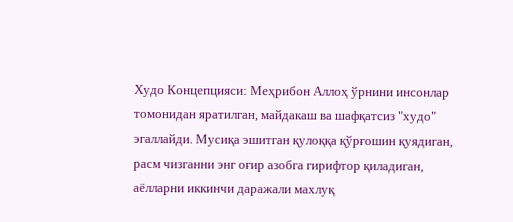Худо Концепцияси: Меҳрибон Аллоҳ ўрнини инсонлар томонидан яратилган, майдакаш ва шафқатсиз "худо" эгаллайди. Мусиқа эшитган қулоққа қўрғошин қуядиган, расм чизганни энг оғир азобга гирифтор қиладиган, аёлларни иккинчи даражали махлуқ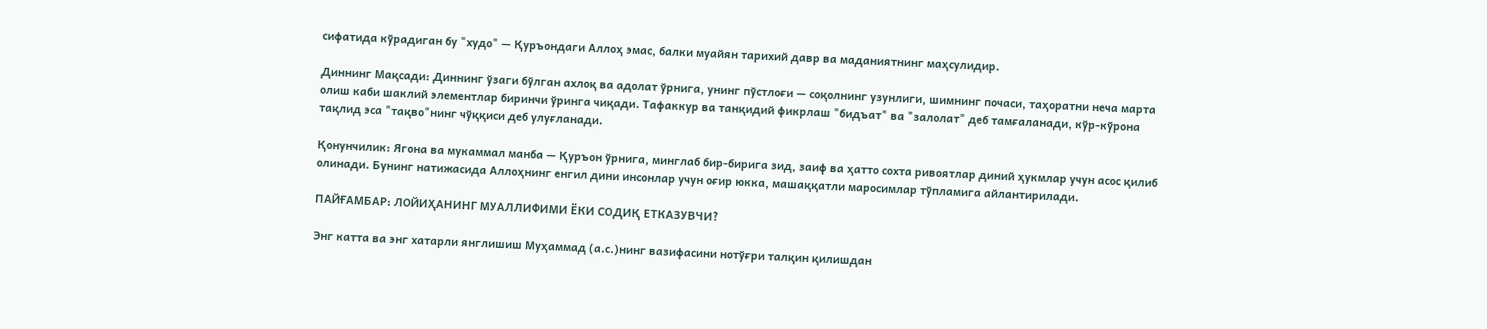сифатида кўрадиган бу "худо" — Қуръондаги Аллоҳ эмас, балки муайян тарихий давр ва маданиятнинг маҳсулидир.

Диннинг Мақсади: Диннинг ўзаги бўлган ахлоқ ва адолат ўрнига, унинг пўстлоғи — соқолнинг узунлиги, шимнинг почаси, таҳоратни неча марта олиш каби шаклий элементлар биринчи ўринга чиқади. Тафаккур ва танқидий фикрлаш "бидъат" ва "залолат" деб тамғаланади, кўр-кўрона тақлид эса "тақво"нинг чўққиси деб улуғланади.

Қонунчилик: Ягона ва мукаммал манба — Қуръон ўрнига, минглаб бир-бирига зид, заиф ва ҳатто сохта ривоятлар диний ҳукмлар учун асос қилиб олинади. Бунинг натижасида Аллоҳнинг енгил дини инсонлар учун оғир юкка, машаққатли маросимлар тўпламига айлантирилади.

ПАЙҒАМБАР: ЛОЙИҲАНИНГ МУАЛЛИФИМИ ЁКИ СОДИҚ ЕТКАЗУВЧИ?

Энг катта ва энг хатарли янглишиш Муҳаммад (а.с.)нинг вазифасини нотўғри талқин қилишдан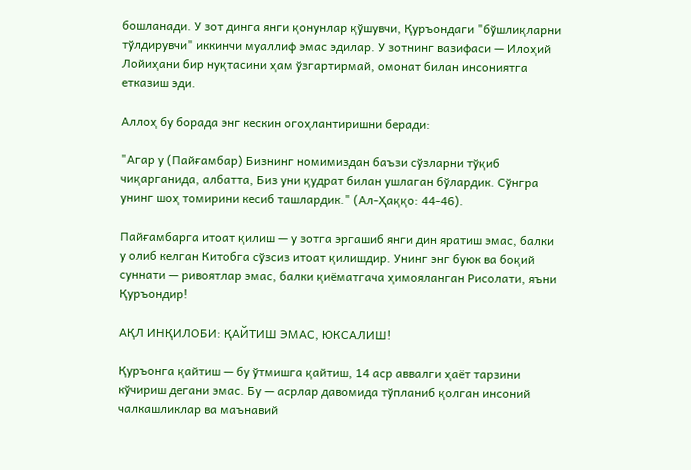бошланади. У зот динга янги қонунлар қўшувчи, Қуръондаги "бўшлиқларни тўлдирувчи" иккинчи муаллиф эмас эдилар. У зотнинг вазифаси — Илоҳий Лойиҳани бир нуқтасини ҳам ўзгартирмай, омонат билан инсониятга етказиш эди.

Аллоҳ бу борада энг кескин огоҳлантиришни беради:

"Агар у (Пайғамбар) Бизнинг номимиздан баъзи сўзларни тўқиб чиқарганида, албатта, Биз уни қудрат билан ушлаган бўлардик. Сўнгра унинг шоҳ томирини кесиб ташлардик." (Ал-Ҳаққо: 44-46).

Пайғамбарга итоат қилиш — у зотга эргашиб янги дин яратиш эмас, балки у олиб келган Китобга сўзсиз итоат қилишдир. Унинг энг буюк ва боқий суннати — ривоятлар эмас, балки қиёматгача ҳимояланган Рисолати, яъни Қуръондир!

АҚЛ ИНҚИЛОБИ: ҚАЙТИШ ЭМАС, ЮКСАЛИШ!

Қуръонга қайтиш — бу ўтмишга қайтиш, 14 аср аввалги ҳаёт тарзини кўчириш дегани эмас. Бу — асрлар давомида тўпланиб қолган инсоний чалкашликлар ва маънавий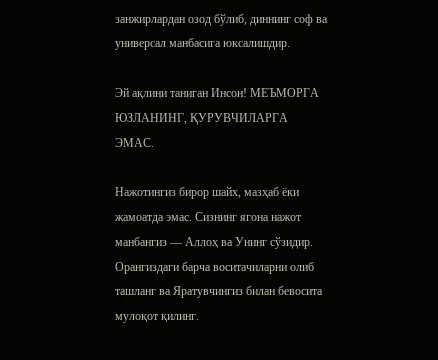занжирлардан озод бўлиб, диннинг соф ва универсал манбасига юксалишдир.

Эй ақлини таниган Инсон! МЕЪМОРГА ЮЗЛАНИНГ, ҚУРУВЧИЛАРГА ЭМАС.

Нажотингиз бирор шайх, мазҳаб ёки жамоатда эмас. Сизнинг ягона нажот манбангиз — Аллоҳ ва Унинг сўзидир. Орангиздаги барча воситачиларни олиб ташланг ва Яратувчингиз билан бевосита мулоқот қилинг.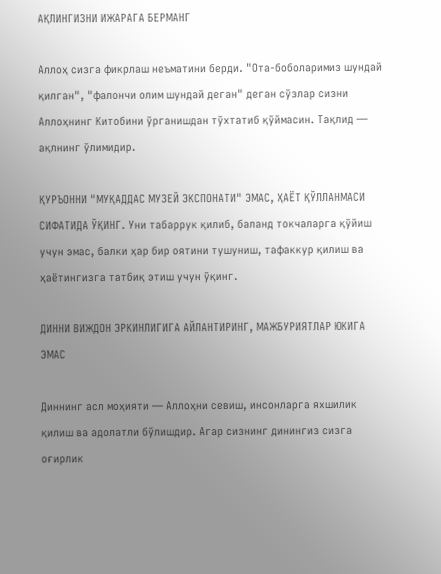АҚЛИНГИЗНИ ИЖАРАГА БЕРМАНГ

Аллоҳ сизга фикрлаш неъматини берди. "Ота-боболаримиз шундай қилган", "фалончи олим шундай деган" деган сўзлар сизни Аллоҳнинг Китобини ўрганишдан тўхтатиб қўймасин. Тақлид — ақлнинг ўлимидир.

ҚУРЪОННИ "МУҚАДДАС МУЗЕЙ ЭКСПОНАТИ" ЭМАС, ҲАЁТ ҚЎЛЛАНМАСИ СИФАТИДА ЎҚИНГ. Уни табаррук қилиб, баланд токчаларга қўйиш учун эмас, балки ҳар бир оятини тушуниш, тафаккур қилиш ва ҳаётингизга татбиқ этиш учун ўқинг.

ДИННИ ВИЖДОН ЭРКИНЛИГИГА АЙЛАНТИРИНГ, МАЖБУРИЯТЛАР ЮКИГА ЭМАС

Диннинг асл моҳияти — Аллоҳни севиш, инсонларга яхшилик қилиш ва адолатли бўлишдир. Агар сизнинг динингиз сизга оғирлик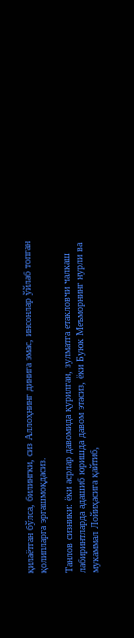қилаётган бўлса, билингки, сиз Аллоҳнинг динига эмас, инсонлар ўйлаб топган қолипларга эргашмоқдасиз.

Танлов сизники: ёки асрлар давомида қурилган, зулматга етакловчи чалкаш лабиринтларда адашиб юришда давом этасиз, ёки Буюк Меъморнинг нурли ва мукаммал Лойиҳасига қайтиб,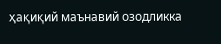ҳақиқий маънавий озодликка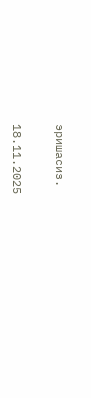эришасиз.

18.11.2025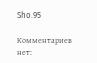Sho.95

Комментариев нет: